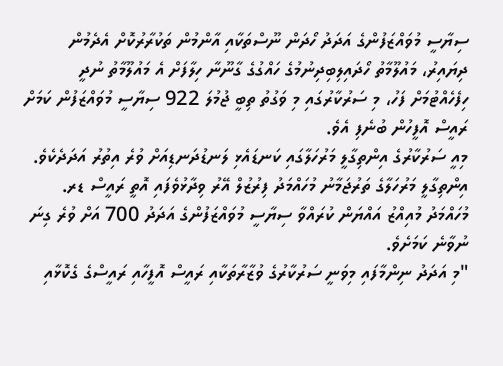ސިޔާސީ މުވައްޒަފުންގެ އަދަދު ހޯދަން ނޫސްތަކާއި އާންމުން ތަކުރާރުކޮށް އެދެމުން ދިޔައިރު، މައުލޫމާތު ހޯދައިލިބިދިނުމުގެ ހައްގުގެ ގާނޫނާ ހިލާފަށް އެ މައުލޫމާތު ނުދީ ހިފެހެއްޓުމަށް ފަހު، މި ސަރުކާރުގައި މި ވަގުތު ތިބީ ޖުމުލަ 922 ސިޔާސީ މުވައްޒަފުން ކަމަށް ރައީސް އޮފީހުން ބުނެފި އެވެ.
މިއީ ސަރުކާރުގެ އިންތިގާލީ މަރުހަލާގައި ކަނޑައެޅި ލަނޑުދަނޑިއަށް ވުރެ އިތުރު އަދަދެކެވެ.
އިންތިގާލީ މަރުހަލާގެ ތަރުޖަމާނު މުހައްމަދު ފިރުޒުލް އޭރު ވިދާޅުވެފައި އޮތީ ރައީސް ޑރ. މުހައްމަދު މުއިއްޒު އައްޔަން ކުރައްވާ ސިޔާސީ މުވައްޒަފުންގެ އަދަދު 700 އަށް ވުރެ ގިނަ ނުވާނެ ކަމަށެވެ.
"މި އަދަދު ނިންމާފައި މިވަނީ ސަރުކާރުގެ ވުޒާރާތަކާއި ރައީސް އޮފީހާއި ރައީސްގެ ގެކޮޅާއި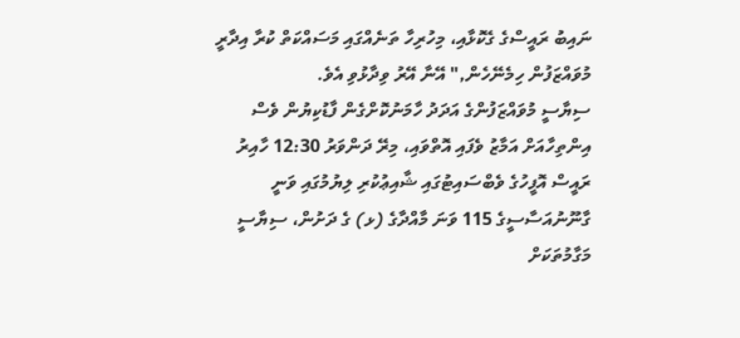ނައިބު ރައީސްގެ ގެކޮޅާއި، މިހުރިހާ ތަނެއްގައި މަސައްކަތް ކުރާ އިދާރީ މުވައްޒަފުން ހިމެނޭހެން," އޭނާ އޭރު ވިދާޅުވި އެވެ.
ސިޔާސީ މުވައްޒަފުންގެ އަދަދު ހާމަނުކޮށްގެން ފާޑުކިޔުން ވެސް އިންތިހާއަށް އަމާޒު ވެފައި އޮތްވައި، މިރޭ ދަންވަރު 12:30 ހާއިރު ރައީސް އޮފީހުގެ ވެބްސައިޓުގައި ޝާއިޢުކުރި ލިޔުމުގައި ވަނީ ގާނޫނުއަސާސީގެ 115 ވަނަ މާއްދާގެ (ޅ) ގެ ދަށުން، ސިޔާސީ މަގާމުތަކަށް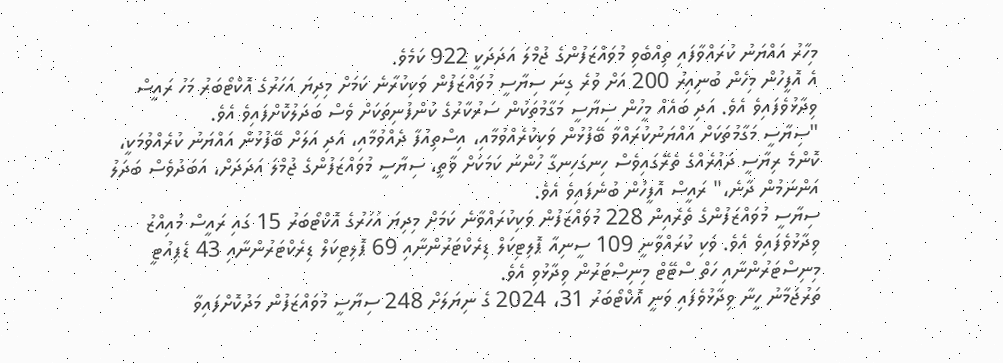މިހާރު އައްޔަނު ކުރައްވާފައި ތިއްބެވި މުވައްޒަފުންގެ ޖުމްލަ އަދަދަކީ 922 ކަމެވެ.
އެ އޮފީހުން މިހެން ބުނިއިރު 200 އަށް ވުރެ ގިނަ ސިޔާސީ މުވައްޒަފުން ވަކިކުރާނެ ކަމަށް މިދިޔަ އަހަރުގެ އޮކްޓޯބަރު މަހު ރައީސް ވިދާޅުވެފައިވެ އެވެ. އަދި ބައެއް މީހުން ސިޔާސީ މަގާމުތަކުން ސަރުކާރުގެ ކުންފުނިތަކަށް ވެސް ބަދަލުކޮށްފައިވެ އެވެ.
"ސިޔާސީ މަގާމުތަކަށް އައްޔަނުކުރައްވާ ބޭފުޅުން ވަކިކުރެއްވުމާއި، އިސްތިއުފާ ދެއްވުމާއި، އަދި އަލަށް ބޭފުޅުން އައްޔަނު ކުރެއްވުމަކީ، ކޮންމެ ރިޔާސީ ދައުރެއްގެ ތެރޭގައިވެސް ހިނގަހިނގާ ހުންނަ ކަމަކަށް ވާތީ، ސިޔާސީ މުވައްޒަފުންގެ ޖުމްލަ އަދަދަށް، އަބަދުވެސް ބަދަލު އަންނަމުން ދާނެ،" ރައީސް އޮފީހުން ބުނެފައިވެ އެވެ.
ސިޔާސީ މުވައްޒަފުންގެ ތެރެއިން 228 މުވައްޒަފުން ވަކިކުރައްވާނެ ކަމަށް މިދިޔަ އަހަރުގެ އޮކްޓޯބަރު 15 ގައި ރައީސް މުއިއްޒު ވިދާޅުވެފައިވެ އެވެ. ވަކި ކުރައްވާނީ 109 ސީނިއާ ޕޮލިޓިކަލް ޑިރެކްޓަރުންނާއި 69 ޕޮލިޓިކަލް ޑިރެކްޓަރުންނާއި 43 ޑެޕިއުޓީ މިނިސްޓަރުންނާއި ހަތް ސްޓޭޓް މިނިސްޓަރުން ވިދާޅުވި އެވެ.
ތަރުޖަމާނު ހީނާ ވިދާޅުވެފައި ވަނީ އޮކްޓޯބަރު 31، 2024 ގެ ނިޔަލަށް 248 ސިޔާސީ މުވައްޒަފުން މަދުކޮށްފައިވާ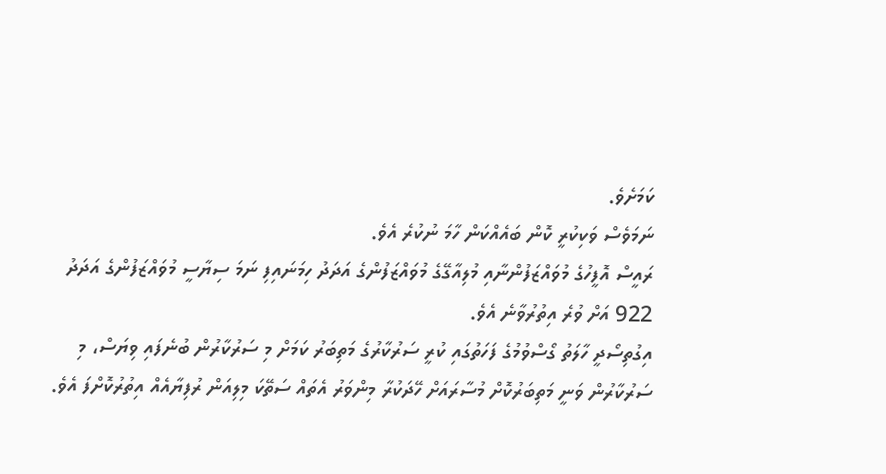ކަމަށެވެ.
ނަމަވެސް ވަކިކުރީ ކޮން ބައެއްކަން ހާމަ ނުކުރެ އެވެ.
ރައީސް އޮފީހުގެ މުވައްޒަފުންނާއި މުލިއާގޭގެ މުވައްޒަފުންގެ އަދަދު ހިމަނައިފި ނަމަ ސިޔާސީ މުވައްޒަފުންގެ އަދަދު 922 އަށް ވުރެ އިތުރުވާނެ އެވެ.
އިގުތިސޯދީ ހާލަތު ގޯސްވުމުގެ ފަހަތުގައި ކުރީ ސަރުކާރުގެ މަތިބަރު ކަމަށް މި ސަރުކާރުން ބުނެފައި ވިޔަސް، މި ސަރުކާރުން ވަނީ މަތިބަރުކޮށް މުސާރައަށް ހޭދަކުރާ މިންވަރު އެތައް ސަތޭކަ މިލިއަން ރުފިޔާއެއް އިތުރުކޮށްފަ އެވެ.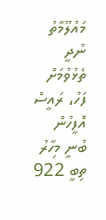މައުލޫމާތު ނުދީ ތެޅުވުމަށް ފަހު، ރައީސް އޮފީހުން ބުނީ މިހާރު ތިބީ 922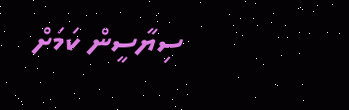ސިޔާސީން ކަމަށް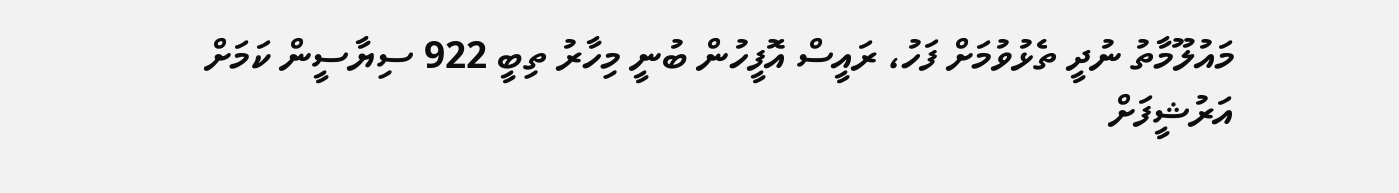މައުލޫމާތު ނުދީ ތެޅުވުމަށް ފަހު، ރައީސް އޮފީހުން ބުނީ މިހާރު ތިބީ 922 ސިޔާސީން ކަމަށް
އަރުޝީފަށް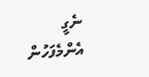ނެގީ
އެންމެފަހުން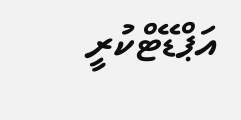އަޕްޑޭޓްކުރީ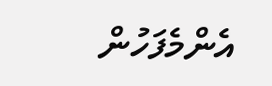އެންމެފަހުން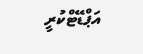އަޕްޑޭޓްކުރީ